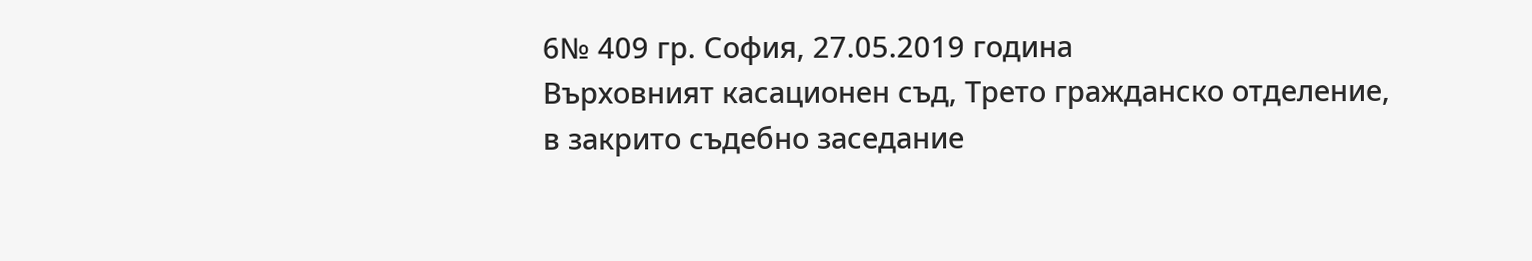6№ 409 гр. София, 27.05.2019 година
Върховният касационен съд, Трето гражданско отделение, в закрито съдебно заседание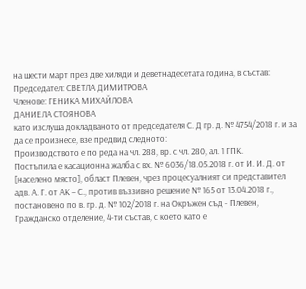на шести март през две хиляди и деветнадесетата година, в състав:
Председател: СВЕТЛА ДИМИТРОВА
Членове: ГЕНИКА МИХАЙЛОВА
ДАНИЕЛА СТОЯНОВА
като изслуша докладваното от председателя С. Д гр. д. № 4754/2018 г. и за да се произнесе, взе предвид следното:
Производството е по реда на чл. 288, вр. с чл. 280, ал. 1 ГПК.
Постъпила е касационна жалба с вх. № 6036/18.05.2018 г. от И. И. Д. от [населено място], област Плевен, чрез процесуалният си представител адв. А. Г. от АК – С., против въззивно решение № 165 от 13.04.2018 г., постановено по в. гр. д. № 102/2018 г. на Окръжен съд - Плевен, Гражданско отделение, 4-ти състав, с което като е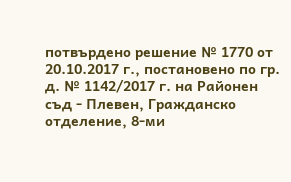потвърдено решение № 1770 от 20.10.2017 г., постановено по гр. д. № 1142/2017 г. на Районен съд - Плевен, Гражданско отделение, 8-ми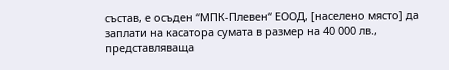състав, е осъден “МПК-Плевен“ ЕООД, [населено място] да заплати на касатора сумата в размер на 40 000 лв., представляваща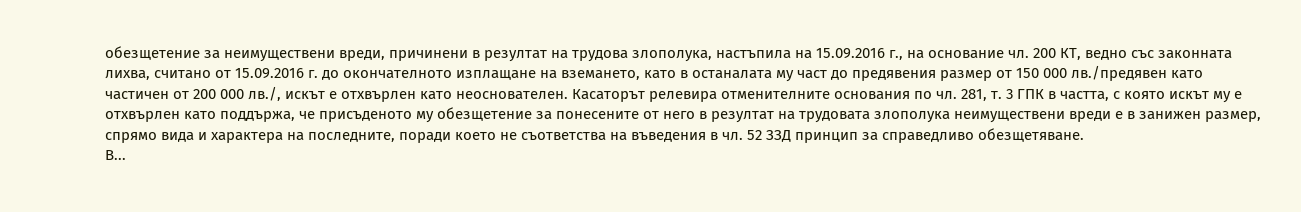обезщетение за неимуществени вреди, причинени в резултат на трудова злополука, настъпила на 15.09.2016 г., на основание чл. 200 КТ, ведно със законната лихва, считано от 15.09.2016 г. до окончателното изплащане на вземането, като в останалата му част до предявения размер от 150 000 лв./предявен като частичен от 200 000 лв./, искът е отхвърлен като неоснователен. Касаторът релевира отменителните основания по чл. 281, т. 3 ГПК в частта, с която искът му е отхвърлен като поддържа, че присъденото му обезщетение за понесените от него в резултат на трудовата злополука неимуществени вреди е в занижен размер, спрямо вида и характера на последните, поради което не съответства на въведения в чл. 52 ЗЗД принцип за справедливо обезщетяване.
В...